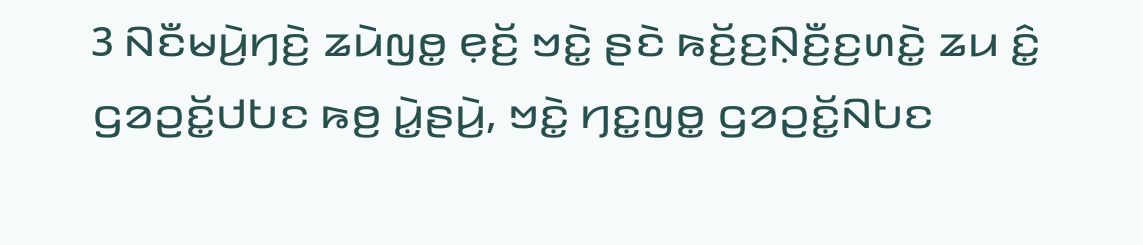3 ꤡꤢꤪꤗꤣꤧ꤬ꤚꤢꤧ꤬ ꤘꤣꤧꤜꤥ꤭ ꤕ꤫ꤢꤩ꤬ ꤠꤢꤧ꤭ ꤔꤢꤧ ꤒꤢꤩ꤬ꤢ꤬ꤡ꤫ꤢꤪ꤬ꤢ꤬ꤛꤢꤧ꤭ ꤘꤣ ꤢꤨ꤭ ꤞꤤꤑꤢꤩ꤭ꤓꤝꤢ ꤒꤥ꤬ ꤣꤧ꤭ꤔꤣꤧ꤬, ꤠꤢꤧ꤭ ꤚꤢ꤭ꤜꤥ꤭ ꤞꤤꤑꤢꤩ꤭ꤡꤝꤢ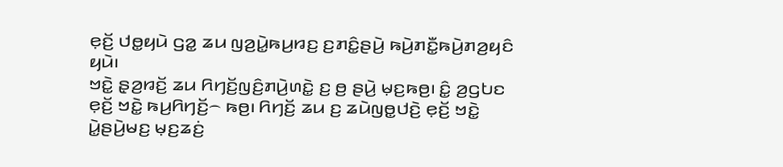ꤕ꤫ꤢꤩ꤬ ꤓꤥ꤭ꤟꤣꤧ ꤞꤤ꤭ ꤘꤣ ꤜꤤ꤬ꤣꤧ꤭ꤒꤣ꤬ꤙꤢ꤬ ꤢ꤬ꤊꤢꤨ꤭ꤔꤣꤧ꤬ ꤒꤣꤧ꤬ꤊꤢꤪ꤭ꤒꤣꤧ꤬ꤊꤤ꤬ꤟꤢꤨ ꤟꤣꤧ꤯
ꤠꤢꤧ꤭ ꤔ꤫ꤤ꤬ꤙꤢꤩ꤬ ꤘꤣ ꤖꤚꤢꤩ꤬ꤜꤢꤨ꤬ꤊꤣꤧ꤬ꤛꤢꤧ꤭ ꤢ꤬ ꤥ꤬ ꤔꤣꤧ꤬ ꤗ꤫ꤢ꤬ꤒꤥ꤬꤯ ꤢꤨ꤭ ꤤ꤬ꤞꤝꤢ ꤕ꤫ꤢꤩ꤬ ꤠꤢꤧ꤭ ꤒꤣ꤬ꤖꤚꤢꤩ꤬꤮ ꤒꤥ꤬꤯ ꤖꤚꤢꤩ꤬ ꤘꤣ ꤢ꤬ ꤘꤣꤧꤜꤥ꤭ꤓꤢꤧ꤬ ꤕ꤫ꤢꤩ꤬ ꤠꤢꤧ꤭ ꤣꤧ꤭ꤔꤣꤧ꤬ꤗꤢ꤬ ꤗ꤫ꤢ꤬ꤘꤢꤦ꤬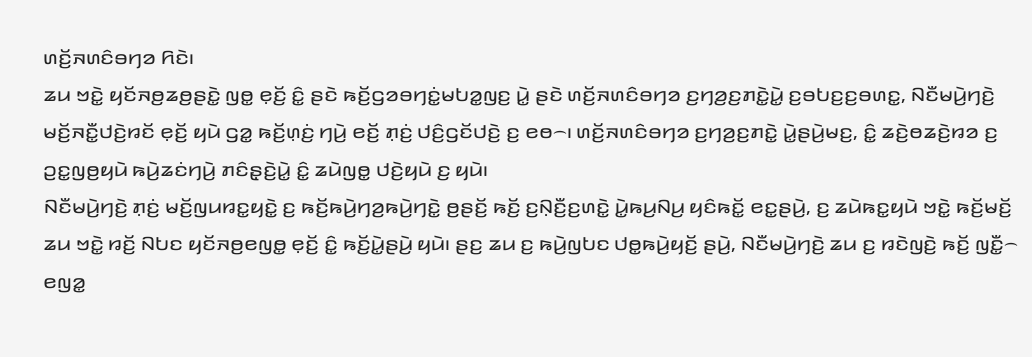ꤛꤢꤩ꤬ꤏꤛꤢꤨꤋꤚꤤ ꤖꤢꤧ꤯
ꤘꤣ ꤠꤢꤧ꤭ ꤟꤢꤩꤏꤥ꤬ꤘꤥ꤬ꤔꤢꤧ꤭ ꤜꤥ꤭ ꤕ꤫ꤢꤩ꤬ ꤢꤨ꤭ ꤔꤢꤧ ꤒꤢꤩ꤬ꤞꤤꤋꤚꤢꤦ꤭ꤗꤝꤤ꤭ꤜꤢ꤬ ꤣꤧ꤭ ꤔꤢꤧ ꤛꤢꤩ꤬ꤏꤛꤢꤨꤋꤚꤤ ꤢ꤬ꤚꤤ꤬ꤢ꤬ꤊꤢꤧ꤭ꤣꤧ꤭ ꤢ꤬ꤋꤝꤢ꤬ꤢ꤬ꤋꤛꤢ꤭, ꤡꤢꤪꤗꤣꤧ꤬ꤚꤢꤧ꤬ ꤗꤢꤩ꤬ꤏꤢꤪ꤭ꤓꤢꤧ꤬ꤙꤢꤩ ꤕ꤫ꤢꤩ꤬ ꤟꤣꤧ ꤞꤤ꤭ ꤒꤢꤩ꤬ꤛ꤫ꤢꤦ꤬ ꤚꤣꤧ꤬ ꤕꤢꤩ꤬ ꤊ꤫ꤢꤦ꤬ ꤓꤢꤨ꤬ꤞꤢꤩꤓꤢꤧ꤬ ꤢ꤬ ꤕꤥ꤮꤯ ꤛꤢꤩ꤬ꤏꤛꤢꤨꤋꤚꤤ ꤢ꤬ꤚꤤ꤬ꤢ꤬ꤊꤢꤧ꤭ ꤣꤧ꤭ꤔꤣꤧ꤬ꤗꤢ꤬, ꤢꤨ꤭ ꤘꤢꤧ꤬ꤥꤘꤢꤧ꤬ꤙꤤ ꤢ꤬ ꤑꤢ꤭ꤜꤥ꤬ꤟꤣꤧ ꤒꤣꤧ꤬ꤘꤢꤦꤚꤣꤧ꤬ ꤊꤢꤨꤔ꤫ꤢꤧ꤬ꤣꤧ꤭ ꤢꤨ꤭ ꤘꤣꤧꤜꤥ꤭ ꤓꤢꤧ꤬ꤟꤣꤧ ꤢ꤬ ꤟꤣꤧ꤯
ꤡꤢꤪꤗꤣꤧ꤬ꤚꤢꤧ꤬ ꤊ꤫ꤢꤦ꤬ ꤗꤢꤩ꤬ꤜꤣꤙꤢ꤭ꤟꤢꤧ꤭ ꤢ꤬ ꤒꤢꤩ꤬ꤒꤣꤧ꤬ꤚꤤ꤬ꤒꤣꤧ꤬ꤚꤢꤧ꤭ ꤥ꤬ꤔꤢꤩ꤬ ꤒꤢꤩ꤬ ꤢ꤬ꤡ꤫ꤢꤪ꤬ꤢ꤬ꤛꤢꤧ꤭ ꤣꤧ꤭ꤒꤣ꤬ꤡꤣ꤬ ꤟꤢꤨꤒꤢꤩ꤭ ꤕꤢ꤭ꤔꤣꤧ꤬, ꤢ꤬ ꤘꤣꤧꤒꤢ꤭ꤟꤣꤧ ꤠꤢꤧ꤭ ꤒꤢꤩ꤬ꤗꤢꤩ꤬ ꤘꤣ ꤠꤢꤧ꤭ ꤙꤢꤩ꤬ ꤡꤝꤢ ꤟꤢꤩꤏꤥ꤬ꤕꤜꤥ꤭ ꤕ꤫ꤢꤩ꤬ ꤢꤨ꤭ ꤒꤢꤩ꤬ꤣꤧ꤭ꤔꤣꤧ꤬ ꤟꤣꤧ꤯ ꤔꤢ꤬ ꤘꤣ ꤢ꤬ ꤒꤣꤧ꤬ꤜꤝꤢ ꤓꤥ꤭ꤒꤣꤧ꤬ꤟꤢꤩ꤬ ꤔꤣꤧ꤬, ꤡꤢꤪꤗꤣꤧ꤬ꤚꤢꤧ꤬ ꤘꤣ ꤢ꤬ ꤙꤢꤧꤜꤢꤧ꤬ ꤒꤢꤩ꤬ ꤜꤢꤪ꤭꤮ ꤕꤜꤤ꤭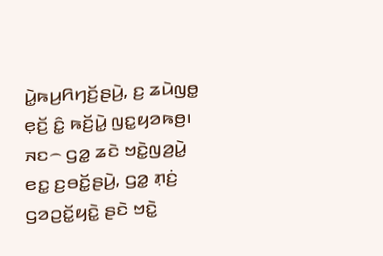ꤣꤧ꤭ꤒꤣ꤬ꤖꤚꤢꤩ꤬ꤔꤣꤧ꤬, ꤢ꤬ ꤘꤣꤧꤜꤥ꤭ ꤕ꤫ꤢꤩ꤬ ꤢꤨ꤭ ꤒꤢꤩ꤬ꤣꤧ꤭ ꤜꤢ꤭ꤟꤤꤒꤥ꤬꤯
ꤏꤢ꤮ ꤞꤤ꤭ ꤘꤢꤧ ꤠꤢꤧ꤭ꤜꤤ꤬ꤣꤧ꤭ ꤕꤢ꤭ ꤢ꤬ꤋꤢꤩ꤭ꤔꤣꤧ꤬, ꤞꤤ꤭ ꤊ꤫ꤢꤦ꤬ ꤞꤤꤑꤢꤩ꤭ꤟꤢꤧ꤭ ꤔꤢꤧ ꤠꤢꤧ꤭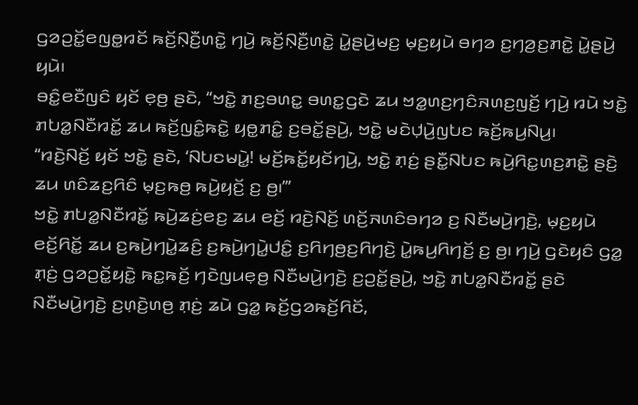ꤞꤤꤑꤢꤩ꤭ꤕꤜꤥ꤭ꤙꤢꤩ ꤒꤢꤩ꤬ꤡ꤫ꤢꤪ꤬ꤛꤢꤧ꤭ ꤚꤣꤧ꤬ ꤒꤢꤩ꤬ꤡ꤫ꤢꤪ꤬ꤛꤢꤧ꤭ ꤣꤧ꤭ꤔꤣꤧ꤬ꤗꤢ꤬ ꤗ꤫ꤢ꤬ꤟꤣꤧ ꤋꤚꤤ ꤢ꤬ꤚꤤ꤬ꤢ꤬ꤊꤢꤧ꤭ ꤣꤧ꤭ꤔꤣꤧ꤬ ꤟꤣꤧ꤯
ꤋꤢꤨ꤭ꤕꤢꤪꤜꤢꤨ ꤟꤢꤩ ꤕ꤫ꤥ꤬ ꤔꤢꤧ, “ꤠꤢꤧ꤭ ꤊꤢ꤬ꤋꤛꤢ꤭ ꤋꤛꤢ꤭ꤞꤢꤧ ꤘꤣ ꤠꤤ꤭ꤛꤢ꤬ꤚꤢꤨꤏꤛꤢ꤬ꤜꤢꤩ꤬ ꤚꤣꤧ꤬ ꤙꤣꤧ ꤠꤢꤧ꤭ ꤊꤝꤤ꤭ꤡꤢꤪꤙꤢꤩ꤭ ꤘꤣ ꤒꤢꤩ꤬ꤜꤢꤨ꤭ꤒꤢꤧ꤭ ꤟꤥ꤭ꤊꤢꤨ꤭ ꤢ꤬ꤋꤢꤩ꤭ꤔꤣꤧ꤬, ꤠꤢꤧ꤭ ꤗꤢꤧꤓ꤫ꤣꤧ꤬ꤜꤝꤢ ꤒꤢꤩ꤬ꤒꤣ꤬ꤡꤣ꤬꤯
“ꤙꤢꤧ꤬ꤡꤢꤩ꤬ ꤟꤢꤩ ꤠꤢꤧ꤭ ꤔꤢꤧ, ‘ꤡꤝꤢꤗꤣꤧ꤭! ꤗꤢꤩ꤬ꤒꤢꤩ꤭ꤟꤢꤩꤚꤣꤧ꤬, ꤠꤢꤧ꤭ ꤊ꤫ꤢꤦ꤬ ꤔꤢꤪ꤭ꤡꤝꤢ ꤒꤣꤧ꤬ꤖꤢ꤭ꤛꤢ꤬ꤊꤢꤧ꤭ ꤔꤢꤧ꤬ ꤘꤣ ꤛꤢꤨꤘꤢ꤬ꤖꤢꤨ ꤗ꤫ꤢ꤬ꤒꤥ꤬ ꤒꤣꤧ꤬ꤟꤢꤩ꤬ ꤢ꤬ ꤥ꤬꤯’”
ꤠꤢꤧ꤭ ꤊꤝꤤ꤭ꤡꤢꤪꤙꤢꤩ꤭ ꤒꤣꤧ꤬ꤘꤢꤦ꤬ꤕꤢ꤬ ꤘꤣ ꤕꤢꤩ꤬ ꤙꤢꤧ꤬ꤡꤢꤩ꤬ ꤛꤢꤩ꤬ꤏꤛꤢꤨꤋꤚꤤ ꤢ꤬ ꤡꤢꤪꤗꤣꤧ꤬ꤚꤢꤧ꤬, ꤗ꤫ꤢ꤬ꤟꤣꤧ ꤕꤢꤩ꤬ꤖꤢꤩ꤭ ꤘꤣ ꤢ꤬ꤒꤣꤧ꤬ꤚꤣꤧ꤭ꤘꤢꤨ꤬ ꤢ꤬ꤒꤣꤧ꤬ꤚꤣꤧ꤭ꤓꤢꤨ꤭ ꤢ꤬ꤖꤚꤥ꤬ꤢ꤬ꤖꤚꤢꤧ꤬ ꤣꤧ꤭ꤒꤣ꤬ꤖꤚꤢꤩ꤬ ꤢ꤬ ꤥ꤬꤯ ꤚꤣꤧ꤬ ꤞꤢꤧꤟꤢꤨ ꤞꤤ꤭ ꤊ꤫ꤢꤦ꤬ ꤞꤤꤑꤢꤩ꤭ꤟꤢꤧ꤭ ꤒꤢ꤭ꤒꤢꤩ꤬ ꤚꤢꤧꤜꤣꤕ꤫ꤥ꤬ ꤡꤢꤪꤗꤣꤧ꤬ꤚꤢꤧ꤬ ꤢ꤬ꤑꤢꤩ꤭ꤔꤣꤧ꤬, ꤠꤢꤧ꤭ ꤊꤝꤤ꤭ꤡꤢꤪꤙꤢꤩ꤭ ꤔꤢꤧ ꤡꤢꤪꤗꤣꤧ꤬ꤚꤢꤧ꤬ ꤢ꤬ꤛ꤫ꤢꤧ꤬ꤛꤥ꤬ ꤊ꤫ꤢꤦ꤬ ꤘꤣꤧ ꤞꤤ꤭ ꤒꤢꤩ꤬ꤞꤤꤒꤢꤩ꤬ꤖꤢꤩ,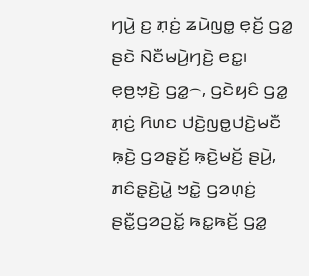ꤚꤣꤧ꤬ ꤢ꤬ ꤊ꤫ꤢꤦ꤬ ꤘꤣꤧꤜꤥ꤭ ꤕ꤫ꤢꤩ꤬ ꤞꤤ꤭ ꤔꤢꤧ ꤡꤢꤪꤗꤣꤧ꤬ꤚꤢꤧ꤬ ꤕꤢ꤭꤯
ꤕ꤫ꤥ꤬ꤠ꤫ꤢꤧ꤬ ꤞꤤ꤭꤮, ꤞꤢꤧꤟꤢꤨ ꤞꤤ꤭ ꤊ꤫ꤢꤦ꤬ ꤖꤛꤢ ꤓꤢꤧ꤬ꤜꤥ꤭ꤓꤢꤧ꤬ꤗꤢꤪ ꤒ꤫ꤢꤧ꤬ ꤞꤤꤔ꤫ꤢꤩ꤬ ꤒ꤫ꤢꤧ꤬ꤗꤢꤩ꤬ ꤔꤣꤧ꤬, ꤊꤢꤨꤔ꤫ꤢꤧ꤬ꤣꤧ꤭ ꤠꤢꤧ꤭ ꤞꤤꤛ꤫ꤢꤦ꤬ ꤔꤢꤪ꤭ꤞꤤꤑꤢꤩ꤭ ꤒꤢ꤭ꤒꤢꤩ꤬ ꤞꤤ꤭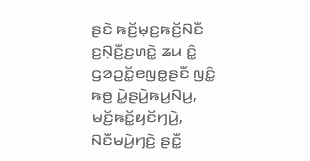ꤔꤢꤧ ꤒꤢꤩ꤬ꤗ꤫ꤢ꤬ꤒꤢꤩ꤬ꤡꤢꤪ ꤢ꤬ꤡ꤫ꤢꤪ꤬ꤢ꤬ꤛꤢꤧ꤭ ꤘꤣ ꤢꤨ꤭ ꤞꤤꤑꤢꤩ꤭ꤕꤜꤥ꤭ꤔꤢꤪ ꤜꤢꤨ꤭ ꤒꤥ꤬ ꤣꤧ꤭ꤔꤣꤧ꤬ꤒꤣ꤬ꤡꤣ꤬, ꤗꤢꤩ꤬ꤒꤢꤩ꤭ꤟꤢꤩꤚꤣꤧ꤬, ꤡꤢꤪꤗꤣꤧ꤬ꤚꤢꤧ꤬ ꤔꤢꤪ꤭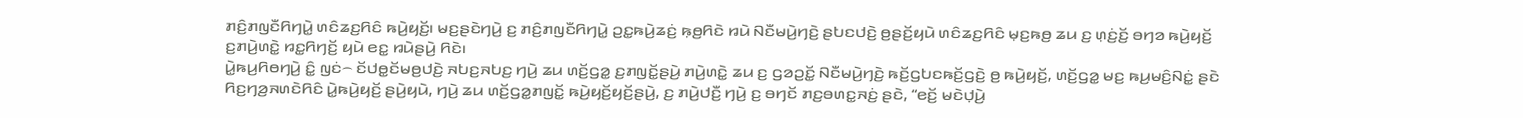ꤊꤢꤨ꤬ꤊꤜꤢꤪꤖꤚꤣꤧ꤭ ꤛꤢꤨꤘꤢ꤬ꤖꤢꤨ ꤒꤣꤧ꤬ꤟꤢꤩ꤬꤯ ꤗꤢ꤬ꤔꤢꤧꤚꤣꤧ꤬ ꤢ꤬ ꤊꤢꤨ꤬ꤊꤜꤢꤪꤖꤚꤣꤧ꤭ ꤑꤢ꤭ꤒꤣꤧ꤬ꤘꤢꤦ꤬ ꤒ꤫ꤥ꤬ꤖꤢꤧ ꤙꤣꤧ ꤡꤢꤪꤗꤣꤧ꤬ꤚꤢꤧ꤬ ꤔꤝꤢꤓꤢꤧ꤬ ꤥ꤬ꤔꤢꤩ꤬ꤟꤣꤧ ꤛꤢꤨꤘꤢ꤬ꤖꤢꤨ ꤗ꤫ꤢ꤬ꤒꤥ꤬ ꤘꤣ ꤢ꤬ ꤛ꤫ꤢꤦ꤬ꤢꤩ꤬ ꤋꤚꤤ ꤒꤣꤧ꤬ꤟꤢꤩ꤬ ꤢ꤬ꤊꤣꤧ꤬ꤛꤢꤧ꤭ ꤙꤢ꤭ꤖꤚꤢꤩ꤬ ꤟꤣꤧ ꤕꤢ꤭ ꤙꤣꤧꤔꤣꤧ꤬ ꤖꤢꤧ꤯
ꤣꤧ꤭ꤒꤣ꤬ꤖꤥꤚꤣꤧ꤬ ꤢꤨ꤭ ꤜꤢꤦ꤮ ꤢꤩꤓꤥ꤭ꤢꤩꤗꤥ꤬ꤓꤢꤧ꤬ ꤏꤝꤢ꤬ꤏꤝꤢ꤬ ꤚꤣꤧ꤬ ꤘꤣ ꤛꤢꤩ꤬ꤞꤤ꤭ ꤢ꤬ꤊꤜꤢꤩ꤭ꤔꤣꤧ꤬ ꤊꤣꤧ꤬ꤛꤢꤧ꤭ ꤘꤣ ꤢ꤬ ꤞꤤꤑꤢꤩ꤭ ꤡꤢꤪꤗꤣꤧ꤬ꤚꤢꤧ꤬ ꤒꤢꤩ꤬ꤞꤝꤢꤒꤢꤩ꤬ꤞꤢꤧ꤬ ꤥ꤬ ꤒꤣꤧ꤬ꤟꤢꤩ꤬, ꤛꤢꤩ꤬ꤞꤤ꤭ ꤗꤢ꤬ ꤒꤣ꤬ꤗꤢꤨ꤬ꤡꤢꤦ꤭ ꤔꤢꤧ ꤖꤢ꤬ꤚꤤ꤬ꤏꤛꤢꤧꤖꤢꤨ ꤣꤧ꤭ꤒꤣꤧ꤬ꤟꤢꤩ꤬ ꤔꤣꤧ꤬ꤟꤣꤧ, ꤚꤣꤧ꤬ ꤘꤣ ꤛꤢꤩ꤬ꤞꤤ꤭ꤊꤜꤢꤩ꤭ ꤒꤣꤧ꤬ꤟꤢꤩ꤬ꤟꤢꤩ꤬ꤔꤣꤧ꤬, ꤢ꤬ ꤊꤣꤧ꤬ꤓꤢꤪ꤬ ꤚꤣꤧ꤬ ꤢ꤬ ꤋꤚꤢꤩ ꤊꤢ꤬ꤋꤛꤢ꤭ꤏꤢꤦ꤬ ꤔꤢꤧ, “ꤕꤢꤩ꤬ ꤗꤢꤧꤓ꤫ꤣꤧ꤬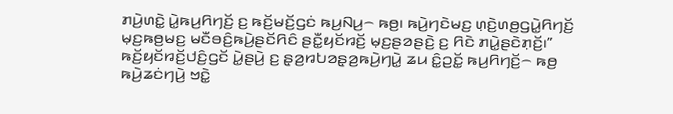ꤊꤣꤧ꤬ꤛꤢꤧ꤭ ꤣꤧ꤭ꤒꤣ꤬ꤖꤚꤢꤩ꤬ ꤢ꤬ ꤒꤢꤩ꤬ꤗꤢꤩ꤬ꤞꤢꤦ ꤒꤣ꤬ꤡꤣ꤬꤮ ꤒꤥ꤬꤯ ꤒꤣꤧ꤬ꤚꤢꤧꤗꤢ꤬ ꤛ꤫ꤢꤧ꤬ꤛꤥ꤬ꤞꤣꤧ꤭ꤖꤚꤢꤩ꤬ ꤗ꤫ꤢ꤬ꤒꤥ꤬ꤗꤢ꤬ ꤗꤢꤪꤋꤢꤨ꤬ꤒꤣꤧ꤬ꤔꤢꤩꤖꤢꤨ ꤔꤢꤪ꤭ꤟꤢꤩꤙꤢꤩ꤬ ꤗ꤫ꤢ꤬ꤔꤤꤔꤢꤧ꤬ ꤢ꤬ ꤖꤢꤧ ꤊꤣꤧ꤭ꤔꤢꤧꤊ꤫ꤢꤩ꤬꤯”
ꤒꤢꤩ꤬ꤟꤢꤩꤙꤢꤩ꤬ꤓꤢꤨ꤬ꤞꤢꤩ ꤣꤧ꤭ꤔꤣꤧ꤬ ꤢ꤬ ꤔ꤫ꤤ꤬ꤙꤝꤤꤔ꤫ꤤ꤬ꤒꤣꤧ꤬ꤚꤣꤧ꤭ ꤘꤣ ꤢꤨ꤭ꤑꤢꤩ꤭ ꤒꤣ꤬ꤖꤚꤢꤩ꤬꤮ ꤒꤥ꤬ ꤒꤣꤧ꤬ꤘꤢꤦꤚꤣꤧ꤬ ꤠꤢꤧ꤭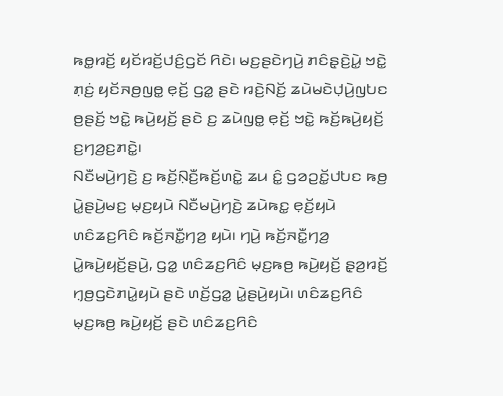ꤒꤥ꤭ꤙꤢꤩ꤬ ꤟꤢꤩꤙꤢꤩ꤬ꤓꤢꤨ꤬ꤞꤢꤩ ꤖꤢꤧ꤯ ꤗꤢ꤬ꤔꤢꤧꤚꤣꤧ꤬ ꤊꤢꤨꤔ꤫ꤢꤧ꤬ꤣꤧ꤭ ꤠꤢꤧ꤭ ꤊ꤫ꤢꤦ꤬ ꤟꤢꤩꤏꤥ꤬ꤜꤥ꤭ ꤕ꤫ꤢꤩ꤬ ꤞꤤ꤭ ꤔꤢꤧ ꤙꤢꤧ꤬ꤡꤢꤩ꤬ ꤘꤣꤧꤗꤢꤧꤓ꤫ꤣꤧ꤬ꤜꤝꤢ ꤥ꤬ꤔꤢꤩ꤬ ꤠꤢꤧ꤭ ꤒꤣꤧ꤬ꤟꤢꤩ꤬ ꤔꤢꤧ ꤢ꤬ ꤘꤣꤧꤜꤥ꤭ ꤕ꤫ꤢꤩ꤬ ꤠꤢꤧ꤭ ꤒꤢꤩ꤬ꤒꤣꤧ꤬ꤟꤢꤩ꤬ ꤢ꤬ꤚꤤ꤬ꤢ꤬ꤊꤢꤧ꤭꤯
ꤡꤢꤪꤗꤣꤧ꤬ꤚꤢꤧ꤬ ꤢ꤬ ꤒꤢꤩ꤬ꤡ꤫ꤢꤪ꤬ꤒꤢꤩ꤬ꤛꤢꤧ꤭ ꤘꤣ ꤢꤨ꤭ ꤞꤤꤑꤢꤩ꤭ꤓꤝꤢ ꤒꤥ꤬ ꤣꤧ꤭ꤔꤣꤧ꤬ꤗꤢ꤬ ꤗ꤫ꤢ꤬ꤟꤣꤧ ꤡꤢꤪꤗꤣꤧ꤬ꤚꤢꤧ꤬ ꤘꤣꤧꤒꤢ꤭ ꤕ꤫ꤢꤩ꤬ꤟꤣꤧ ꤛꤢꤨꤘꤢ꤬ꤖꤢꤨ ꤒꤢꤩ꤬ꤏꤢꤪ꤭ꤚꤤ꤬ ꤟꤣꤧ꤯ ꤚꤣꤧ꤬ ꤒꤢꤩ꤬ꤏꤢꤪ꤭ꤚꤤ꤬ ꤣꤧ꤭ꤒꤣꤧ꤬ꤟꤢꤩ꤬ꤔꤣꤧ꤬, ꤞꤤ꤭ ꤛꤢꤨꤘꤢ꤬ꤖꤢꤨ ꤗ꤫ꤢ꤬ꤒꤥ꤬ ꤒꤣꤧ꤬ꤟꤢꤩ꤬ ꤔ꤫ꤤ꤬ꤙꤢꤩ꤬ ꤚ꤫ꤥ꤬ꤞꤢꤧꤊꤣꤧ꤭ꤟꤣꤧ ꤔꤢꤧ ꤛꤢꤩ꤬ꤞꤤ꤭ ꤣꤧ꤭ꤔꤣꤧ꤬ꤟꤣꤧ꤯ ꤛꤢꤨꤘꤢ꤬ꤖꤢꤨ ꤗ꤫ꤢ꤬ꤒꤥ꤬ ꤒꤣꤧ꤬ꤟꤢꤩ꤬ ꤔꤢꤧ ꤛꤢꤨꤘꤢ꤬ꤖꤢꤨ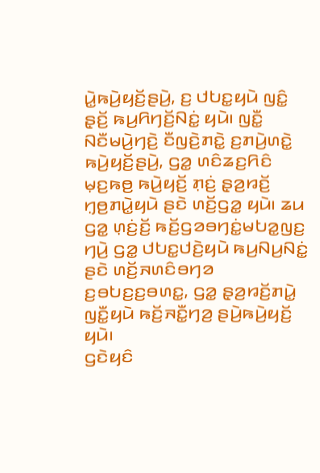ꤣꤧ꤭ꤒꤣꤧ꤬ꤟꤢꤩ꤬ꤔꤣꤧ꤬, ꤢ꤬ ꤓꤝꤢ꤭ꤟꤣꤧ ꤜꤢꤨ꤭ ꤔ꤫ꤢꤩ꤬ ꤒꤣ꤬ꤖꤚꤢꤩ꤬ꤡꤢꤦ꤭ ꤟꤣꤧ꤯ ꤜꤢꤪ꤭ ꤡꤢꤪꤗꤣꤧ꤬ꤚꤢꤧ꤬ ꤢꤪꤜꤢꤧ꤬ꤊꤢꤧ꤭ ꤢ꤬ꤊꤣꤧ꤬ꤛꤢꤧ꤭ ꤒꤣꤧ꤬ꤟꤢꤩ꤬ꤔꤣꤧ꤬, ꤞꤤ꤭ ꤛꤢꤨꤘꤢ꤬ꤖꤢꤨ ꤗ꤫ꤢ꤬ꤒꤥ꤬ ꤒꤣꤧ꤬ꤟꤢꤩ꤬ ꤊ꤫ꤢꤦ꤬ ꤔ꤫ꤤ꤬ꤙꤢꤩ꤬ ꤚ꤫ꤥ꤬ꤊꤣꤧ꤭ꤟꤣꤧ ꤔꤢꤧ ꤛꤢꤩ꤬ꤞꤤ꤭ ꤟꤣꤧ꤯ ꤘꤣ ꤞꤤ꤭ ꤛ꤫ꤢꤦ꤬ꤢꤩ꤬ ꤒꤢꤩ꤬ꤞꤤꤋꤚꤢꤦ꤭ꤗꤝꤤ꤭ꤜꤢ꤬ ꤚꤣꤧ꤬ ꤞꤤ꤭ ꤓꤝꤢ꤭ꤓꤢꤧ꤬ꤟꤣꤧ ꤒꤣ꤬ꤡꤣ꤬ꤡꤢꤦ꤭ ꤔꤢꤧ ꤛꤢꤩ꤬ꤏꤛꤢꤨꤋꤚꤤ ꤢ꤬ꤋꤝꤢ꤬ꤢ꤬ꤋꤛꤢ꤭, ꤞꤤ꤭ ꤔ꤫ꤤ꤬ꤙꤢꤩ꤬ꤊꤣꤧ꤭ ꤜꤢꤪ꤭ꤟꤣꤧ ꤒꤢꤩ꤬ꤏꤢꤪ꤭ꤚꤤ꤬ ꤔꤣꤧ꤬ꤒꤣꤧ꤬ꤟꤢꤩ꤬ ꤟꤣꤧ꤯
ꤞꤢꤧꤟꤢꤨ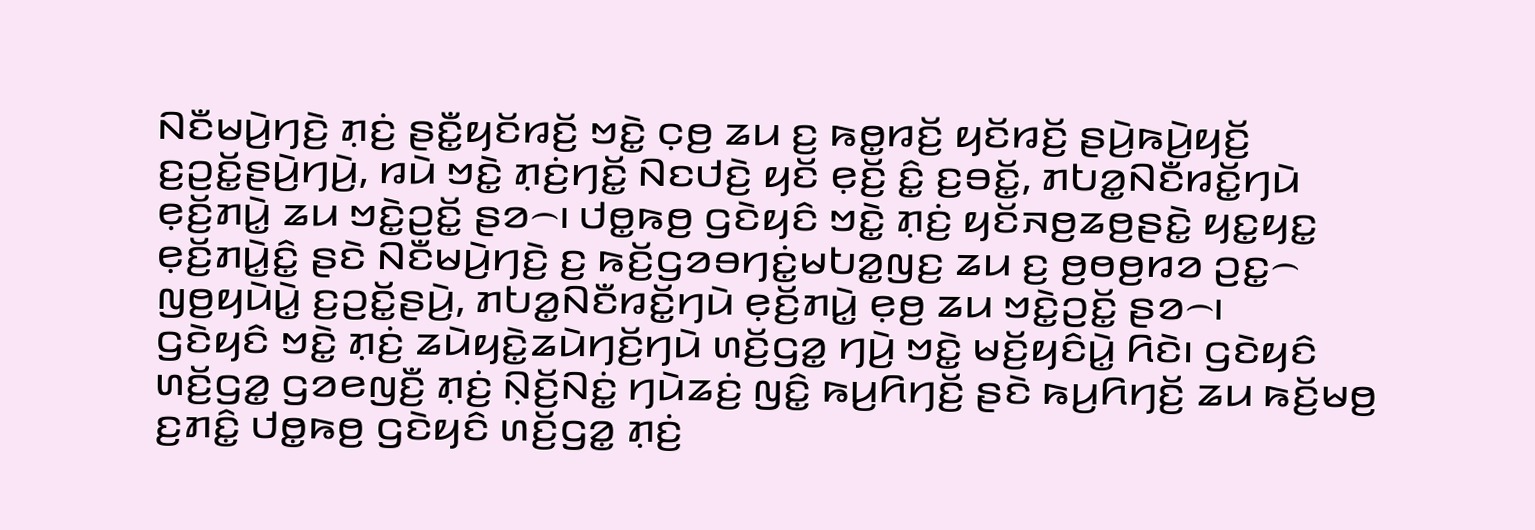ꤡꤢꤪꤗꤣꤧ꤬ꤚꤢꤧ꤬ ꤊ꤫ꤢꤦ꤬ ꤔꤢꤪ꤭ꤟꤢꤩꤙꤢꤩ꤬ ꤠꤢꤧ꤭ ꤍ꤫ꤥ꤬ ꤘꤣ ꤢ꤬ ꤒꤥ꤭ꤙꤢꤩ꤬ ꤟꤢꤩꤙꤢꤩ꤬ ꤔꤣꤧ꤬ꤒꤣꤧ꤬ꤟꤢꤩ꤬ ꤢ꤬ꤑꤢꤩ꤭ꤔꤣꤧ꤬ꤚꤣꤧ꤬, ꤙꤣꤧ ꤠꤢꤧ꤭ ꤊ꤫ꤢꤦ꤬ꤚꤢꤩ꤭ ꤡꤢꤓꤢꤧ꤬ ꤟꤢꤩ ꤕ꤫ꤢꤩ꤬ ꤢꤨ꤭ ꤢ꤬ꤋꤢꤩ꤭, ꤊꤝꤤ꤭ꤡꤢꤪꤙꤢꤩ꤭ꤚꤣꤧ ꤕ꤫ꤢꤩ꤬ꤊꤣꤧ꤭ ꤘꤣ ꤠꤢꤧ꤭ꤑꤢꤩ꤭ ꤔꤤ꤮꤯ ꤓꤥ꤭ꤒꤥ꤬ ꤞꤢꤧꤟꤢꤨ ꤠꤢꤧ꤭ ꤊ꤫ꤢꤦ꤬ ꤟꤢꤩꤏꤥ꤬ꤘꤥ꤬ꤔꤢꤧ꤭ ꤟꤢ꤭ꤟꤢ꤭ ꤕ꤫ꤢꤩ꤬ꤊꤣꤧ꤭ꤢꤨ꤭ ꤔꤢꤧ ꤡꤢꤪꤗꤣꤧ꤬ꤚꤢꤧ꤬ ꤢ꤬ ꤒꤢꤩ꤬ꤞꤤꤋꤚꤢꤦ꤭ꤗꤝꤤ꤭ꤜꤢ꤬ ꤘꤣ ꤢ꤬ ꤥ꤬ꤥꤥ꤬ꤙꤤ ꤑꤢ꤭꤮ ꤜꤥ꤬ꤟꤣꤧꤣꤧ꤭ ꤢ꤬ꤑꤢꤩ꤭ꤔꤣꤧ꤬, ꤊꤝꤤ꤭ꤡꤢꤪꤙꤢꤩ꤭ꤚꤣꤧ ꤕ꤫ꤢꤩ꤬ꤊꤣꤧ꤭ ꤕ꤫ꤥ꤬ ꤘꤣ ꤠꤢꤧ꤭ꤑꤢꤩ꤭ ꤔꤤ꤮꤯
ꤞꤢꤧꤟꤢꤨ ꤠꤢꤧ꤭ ꤊ꤫ꤢꤦ꤬ ꤘꤣꤧꤟꤢꤧ꤭ꤘꤣꤧꤚꤢꤩ꤬ꤚꤣꤧ ꤛꤢꤩ꤬ꤞꤤ꤭ ꤚꤣꤧ꤬ ꤠꤢꤧ꤭ ꤗꤢꤩ꤬ꤟꤢꤨꤣꤧ꤭ ꤖꤢꤧ꤯ ꤞꤢꤧꤟꤢꤨ ꤛꤢꤩ꤬ꤞꤤ꤭ ꤞꤤꤕꤜꤢꤪ꤬ ꤊ꤫ꤢꤦ꤬ ꤡ꤫ꤢꤩ꤬ꤡꤢꤦ꤭ ꤚꤣꤧꤘꤢꤦ꤬ ꤜꤢꤨ꤭ ꤒꤣ꤬ꤖꤚꤢꤩ꤬ ꤔꤢꤧ ꤒꤣ꤬ꤖꤚꤢꤩ꤬ ꤘꤣ ꤒꤢꤩ꤬ꤗꤥ꤬ ꤢ꤬ꤊꤢꤨ꤭ ꤓꤥ꤭ꤒꤥ꤬ ꤞꤢꤧꤟꤢꤨ ꤛꤢꤩ꤬ꤞꤤ꤭ ꤊ꤫ꤢꤦ꤬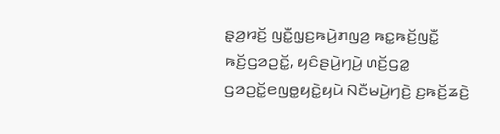ꤔ꤫ꤤ꤬ꤙꤢꤩ꤬ ꤜꤢꤪ꤭ꤜ꤫ꤢ꤬ꤒꤣꤧ꤬ꤊꤜꤤ꤬ ꤒꤢ꤭ꤒꤢꤩ꤬ꤜꤢꤪ꤭ ꤒꤢꤩ꤬ꤞꤤꤑꤢꤩ꤭, ꤟꤢꤨꤔꤣꤧ꤬ꤚꤣꤧ꤬ ꤛꤢꤩ꤬ꤞꤤ꤭ ꤞꤤꤑꤢꤩ꤭ꤕꤜꤥ꤭ꤟꤢꤧ꤭ꤟꤣꤧ ꤡꤢꤪꤗꤣꤧ꤬ꤚꤢꤧ꤬ ꤢ꤬ꤒꤢꤩ꤬ꤘꤢꤧ꤬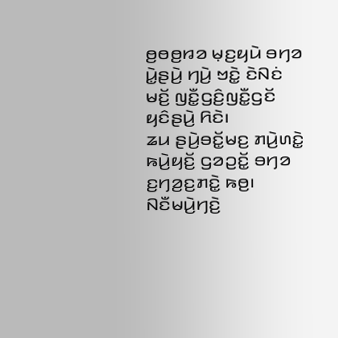ꤥ꤬ꤥꤥ꤬ꤙꤤ ꤗ꤫ꤢ꤬ꤟꤣꤧ ꤋꤚꤤ ꤣꤧ꤭ꤔꤣꤧ꤬ ꤚꤣꤧ꤬ ꤠꤢꤧ꤭ ꤢꤧꤡꤢꤦ ꤗꤢꤩ꤬ ꤜꤢꤪ꤭ꤞꤢꤨ꤬ꤜꤢꤪ꤭ꤞꤢꤩ ꤟꤢꤨꤔꤣꤧ꤬ ꤖꤢꤧ꤯
ꤘꤣ ꤔꤣꤧ꤬ꤋꤢꤩ꤭ꤗꤢ꤬ ꤊꤣꤧ꤬ꤛꤢꤧ꤭ ꤒꤣꤧ꤬ꤟꤢꤩ꤬ ꤞꤤꤑꤢꤩ꤭ ꤋꤚꤤ ꤢ꤬ꤚꤤ꤬ꤢ꤬ꤊꤢꤧ꤭ ꤒꤥ꤬꤯ ꤡꤢꤪꤗꤣꤧ꤬ꤚꤢꤧ꤬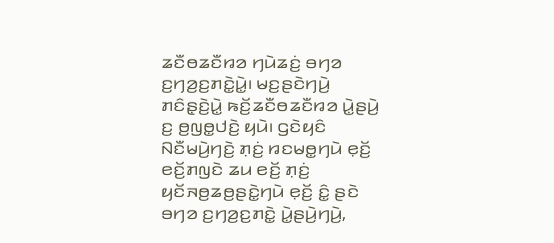ꤘꤢꤪꤥꤘꤢꤪꤙꤤ ꤚꤣꤧꤘꤢꤦ꤬ ꤋꤚꤤ ꤢ꤬ꤚꤤ꤬ꤢ꤬ꤊꤢꤧ꤭ꤣꤧ꤭꤯ ꤗꤢ꤬ꤔꤢꤧꤚꤣꤧ꤬ ꤊꤢꤨꤔ꤫ꤢꤧ꤬ꤣꤧ꤭ ꤒꤢꤩ꤬ꤘꤢꤪꤥꤘꤢꤪꤙꤤ ꤣꤧ꤭ꤔꤣꤧ꤬ ꤢ꤬ ꤥ꤬ꤜꤥ꤭ꤓꤢꤧ꤬ ꤟꤣꤧ꤯ ꤞꤢꤧꤟꤢꤨ ꤡꤢꤪꤗꤣꤧ꤬ꤚꤢꤧ꤬ ꤊ꤫ꤢꤦ꤬ ꤙꤢꤗꤥ꤭ꤚꤣꤧ ꤕ꤫ꤢꤩ꤬ ꤕꤢꤩ꤬ꤊꤜꤢꤧ ꤘꤣ ꤕꤢꤩ꤬ ꤊ꤫ꤢꤦ꤬ ꤟꤢꤩꤏꤥ꤬ꤘꤥ꤬ꤔꤢꤧ꤭ꤚꤣꤧ ꤕ꤫ꤢꤩ꤬ ꤢꤨ꤭ ꤔꤢꤧ ꤋꤚꤤ ꤢ꤬ꤚꤤ꤬ꤢ꤬ꤊꤢꤧ꤭ ꤣꤧ꤭ꤔꤣꤧ꤬ꤚꤣꤧ꤬,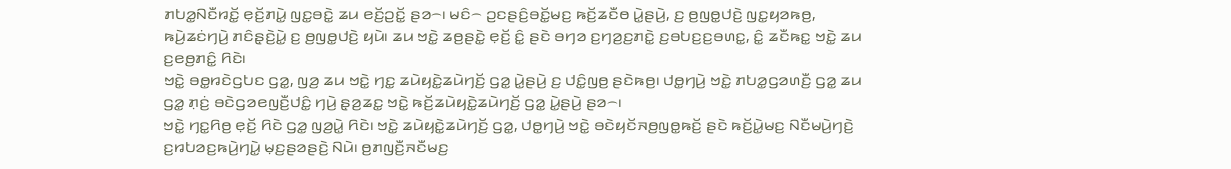ꤊꤝꤤ꤭ꤡꤢꤪꤙꤢꤩ꤭ ꤕ꤫ꤢꤩ꤬ꤊꤣꤧ꤭ ꤜꤢ꤭ꤋꤢꤧ꤭ ꤘꤣ ꤕꤢꤩ꤬ꤑꤢꤩ꤭ ꤔꤤ꤮꤯ ꤗꤢꤨ꤮ ꤑꤢꤔꤢꤨ꤬ꤋꤢꤩ꤭ꤗꤢ꤬ ꤒꤢꤩ꤬ꤘꤢꤪꤥ ꤣꤧ꤭ꤔꤣꤧ꤬, ꤢ꤬ ꤥ꤬ꤜꤥ꤭ꤓꤢꤧ꤬ ꤜꤢ꤭ꤟꤤꤒꤥ꤬, ꤒꤣꤧ꤬ꤘꤢꤦꤚꤣꤧ꤬ ꤊꤢꤨꤔ꤫ꤢꤧ꤬ꤣꤧ꤭ ꤢ꤬ ꤥ꤬ꤜꤥ꤭ꤓꤢꤧ꤬ ꤟꤣꤧ꤯ ꤘꤣ ꤠꤢꤧ꤭ ꤘꤥ꤬ꤔꤢꤧ꤭ ꤕ꤫ꤢꤩ꤬ ꤢꤨ꤭ ꤔꤢꤧ ꤋꤚꤤ ꤢ꤬ꤚꤤ꤬ꤢ꤬ꤊꤢꤧ꤭ ꤢ꤬ꤋꤝꤢ꤬ꤢ꤬ꤋꤛꤢ꤭, ꤢꤨ꤭ ꤘꤢꤪꤒꤢ꤭ ꤠꤢꤧ꤭ ꤘꤣ ꤢ꤬ꤕꤥ꤬ꤊꤢꤨ꤭ ꤖꤢꤧ꤯
ꤠꤢꤧ꤭ ꤋꤥ꤭ꤙꤢꤧꤞꤝꤢ ꤞꤤ꤭, ꤜꤤ꤬ ꤘꤣ ꤠꤢꤧ꤭ ꤚꤢ꤭ ꤘꤣꤧꤟꤢꤧ꤭ꤘꤣꤧꤚꤢꤩ꤬ ꤞꤤ꤭ ꤣꤧ꤭ꤔꤣꤧ꤬ ꤢ꤬ ꤓꤢꤨ꤭ꤜꤥ꤬ ꤔꤢꤧꤒꤥ꤬꤯ ꤓꤥ꤭ꤚꤣꤧ꤬ ꤠꤢꤧ꤭ ꤊꤝꤤ꤭ꤞꤤꤛꤢꤪ꤬ ꤞꤤ꤭ ꤘꤣ ꤞꤤ꤭ ꤊ꤫ꤢꤦ꤬ ꤋꤢꤧꤞꤤꤕꤜꤢꤪ꤬ꤓꤢꤨ꤭ ꤚꤣꤧ꤬ ꤔ꤫ꤤ꤬ꤘꤢ꤭ ꤠꤢꤧ꤭ ꤒꤢꤩ꤬ꤘꤣꤧꤟꤢꤧ꤭ꤘꤣꤧꤚꤢꤩ꤬ ꤞꤤ꤭ ꤣꤧ꤭ꤔꤣꤧ꤬ ꤔꤤ꤮꤯
ꤠꤢꤧ꤭ ꤚꤢ꤭ꤖꤥ꤬ ꤕ꤫ꤢꤩ꤬ ꤖꤢꤧ ꤞꤤ꤭ ꤜꤤ꤬ꤣꤧ꤭ ꤖꤢꤧ꤯ ꤠꤢꤧ꤭ ꤘꤣꤧꤟꤢꤧ꤭ꤘꤣꤧꤚꤢꤩ꤬ ꤞꤤ꤭, ꤓꤥ꤭ꤚꤣꤧ꤬ ꤠꤢꤧ꤭ ꤋꤢꤧꤟꤢꤩꤏꤥ꤬ꤜꤥ꤭ꤒꤢꤩ꤬ ꤔꤢꤧ ꤒꤢꤩ꤬ꤣꤧ꤭ꤗꤢ꤬ ꤡꤢꤪꤗꤣꤧ꤬ꤚꤢꤧ꤬ ꤢ꤬ꤙꤝꤤꤢ꤬ꤒꤣꤧ꤬ꤚꤣꤧ꤭ ꤗ꤫ꤢ꤬ꤔꤤꤔꤢꤧ꤬ ꤡꤣꤧ꤯ ꤥ꤬ꤊꤜꤢꤪ꤬ꤏꤢꤪꤗꤢ꤬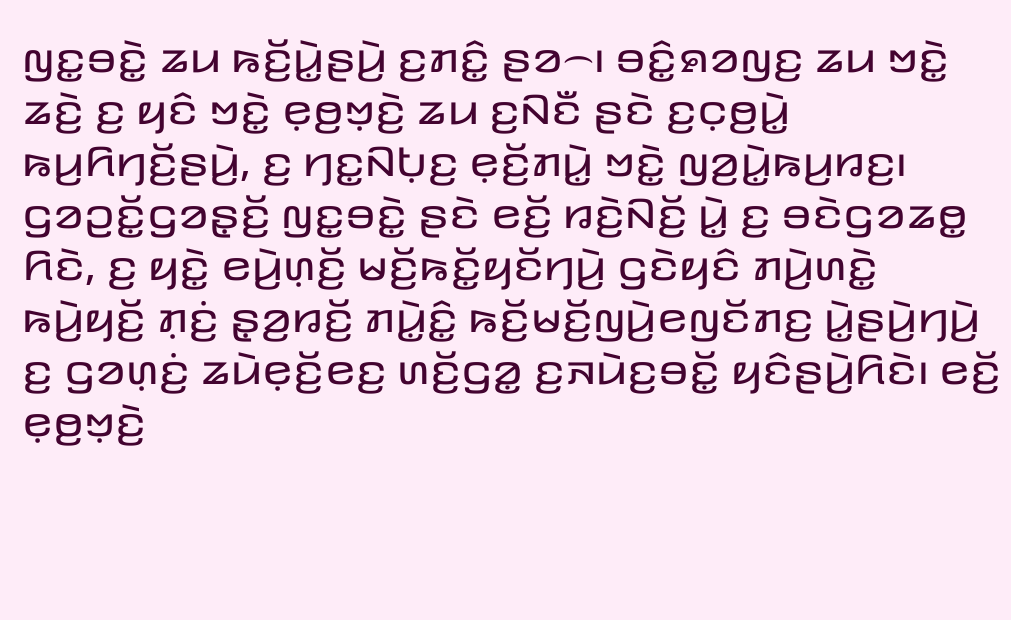ꤜꤢ꤭ꤋꤢꤧ꤭ ꤘꤣ ꤒꤢꤩ꤬ꤣꤧ꤭ꤔꤣꤧ꤬ ꤢ꤬ꤊꤢꤨ꤭ ꤔꤤ꤮꤯ ꤋꤢꤨ꤭ꤎꤤꤜꤢ꤬ ꤘꤣ ꤠꤢꤧ꤭ ꤘꤢꤧ꤬ ꤢ꤬ ꤟꤢꤨ ꤠꤢꤧ꤭ ꤕ꤫ꤥ꤬ꤠ꤫ꤢꤧ꤬ ꤘꤣ ꤢ꤬ꤡꤢꤪ ꤔꤢꤧ ꤢ꤬ꤍ꤫ꤥ꤬ꤣꤧ꤭ ꤒꤣ꤬ꤖꤚꤢꤩ꤬ꤔꤣꤧ꤬, ꤢ꤬ ꤚꤢ꤭ꤡꤝ꤫ꤢ꤬ ꤕ꤫ꤢꤩ꤬ꤊꤣꤧ꤭ ꤠꤢꤧ꤭ ꤜꤤ꤬ꤣꤧ꤭ꤒꤣ꤬ꤙꤢ꤬꤯
ꤞꤤꤑꤢꤩ꤭ꤞꤤꤔ꤫ꤢꤩ꤬ ꤜꤢ꤭ꤋꤢꤧ꤭ ꤔꤢꤧ ꤕꤢꤩ꤬ ꤙꤢꤧ꤬ꤡꤢꤩ꤬ ꤣꤧ꤭ ꤢ꤬ ꤋꤢꤧꤞꤤꤘꤥ꤭ ꤖꤢꤧ, ꤢ꤬ ꤟꤢꤧ꤭ ꤕꤣꤧ꤬ꤛ꤫ꤢꤩ꤬ ꤗꤢꤩ꤬ꤒꤢꤩ꤭ꤟꤢꤩꤚꤣꤧ꤬ ꤞꤢꤧꤟꤢꤨ ꤊꤣꤧ꤬ꤛꤢꤧ꤭ ꤒꤣꤧ꤬ꤟꤢꤩ꤬ ꤊ꤫ꤢꤦ꤬ ꤔ꤫ꤤ꤬ꤙꤢꤩ꤬ ꤊꤣꤧ꤭ꤢꤨ꤭ ꤒꤢꤩ꤬ꤗꤢꤩ꤬ꤜꤣꤧ꤬ꤕꤜꤢꤩꤊꤢ꤬ ꤣꤧ꤭ꤔꤣꤧ꤬ꤚꤣꤧ꤬ ꤢ꤬ ꤞꤤꤛ꤫ꤢꤦ꤬ ꤘꤣꤧꤕ꤫ꤢꤩ꤬ꤕꤢ꤬ ꤛꤢꤩ꤬ꤞꤤ꤭ ꤢ꤬ꤏꤣꤧꤢ꤬ꤋꤢꤩ꤭ ꤟꤢꤨꤔꤣꤧ꤬ꤖꤢꤧ꤯ ꤕꤢꤩ꤬ ꤕ꤫ꤥ꤬ꤠ꤫ꤢꤧ꤬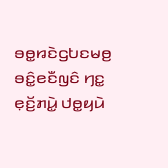ꤋꤥ꤭ꤙꤢꤧꤞꤝꤢꤗꤥ꤬ ꤋꤢꤨ꤭ꤕꤢꤪꤜꤢꤨ ꤚꤢ꤭ ꤕ꤫ꤢꤩ꤬ꤊꤣꤧ꤭ ꤓꤥ꤭ꤟꤣꤧ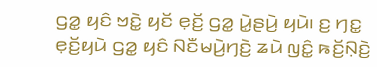ꤞꤤ꤭ ꤟꤢꤨ ꤠꤢꤧ꤭ ꤟꤢꤩ ꤕ꤫ꤢꤩ꤬ ꤞꤤ꤭ ꤣꤧ꤭ꤔꤣꤧ꤬ ꤟꤣꤧ꤯ ꤢ꤬ ꤚꤢ꤭ ꤕ꤫ꤢꤩ꤬ꤟꤣꤧ ꤞꤤ꤭ ꤟꤢꤨ ꤡꤢꤪꤗꤣꤧ꤬ꤚꤢꤧ꤬ ꤘꤣꤧ ꤜꤢꤨ꤭ ꤒꤢꤩ꤬ꤡ꤫ꤢꤧ꤬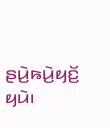ꤔꤣꤧ꤬ꤒꤣꤧ꤬ꤟꤢꤩ꤬ ꤟꤣꤧ꤯